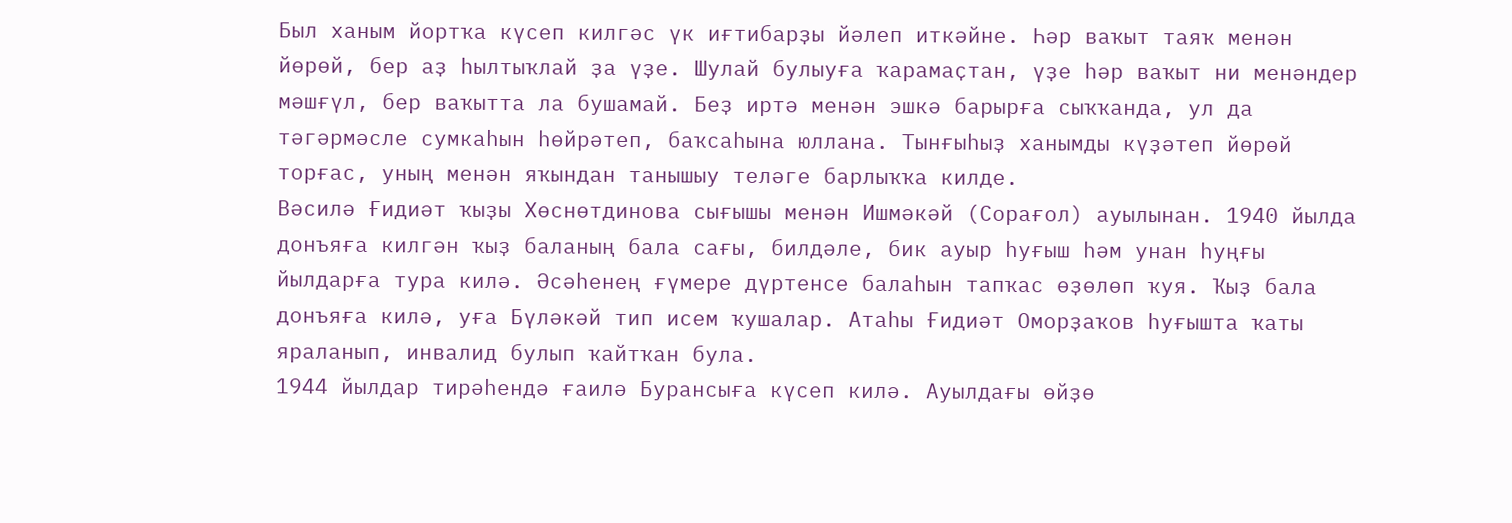Был ханым йортҡа күсеп килгәс үк иғтибарҙы йәлеп иткәйне. Һәр ваҡыт таяҡ менән йөрөй, бер аҙ һылтыҡлай ҙа үҙе. Шулай булыуға ҡарамаҫтан, үҙе һәр ваҡыт ни менәндер мәшғүл, бер ваҡытта ла бушамай. Беҙ иртә менән эшкә барырға сыҡҡанда, ул да тәгәрмәсле сумкаһын һөйрәтеп, баҡсаһына юллана. Тынғыһыҙ ханымды күҙәтеп йөрөй торғас, уның менән яҡындан танышыу теләге барлыҡҡа килде.
Вәсилә Ғидиәт ҡыҙы Хөснөтдинова сығышы менән Ишмәкәй (Сорағол) ауылынан. 1940 йылда донъяға килгән ҡыҙ баланың бала сағы, билдәле, бик ауыр һуғыш һәм унан һуңғы йылдарға тура килә. Әсәһенең ғүмере дүртенсе балаһын тапҡас өҙөлөп ҡуя. Ҡыҙ бала донъяға килә, уға Бүләкәй тип исем ҡушалар. Атаһы Ғидиәт Оморҙаҡов һуғышта ҡаты яраланып, инвалид булып ҡайтҡан була.
1944 йылдар тирәһендә ғаилә Бурансыға күсеп килә. Ауылдағы өйҙө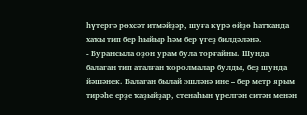һүтергә рөхсәт итмәйҙәр, шуға күрә өйҙө һатҡанда хаҡы тип бер һыйыр һәм бер үгеҙ билдәләнә.
- Бурансыла оҙон урам була торғайны. Шунда балаган тип аталған ҡоролмалар булды, беҙ шунда йәшәнек. Балаган былай эшләнә ине – бер метр ярым тирәһе ерҙе ҡаҙыйҙар, стенаһын үрелгән ситән менән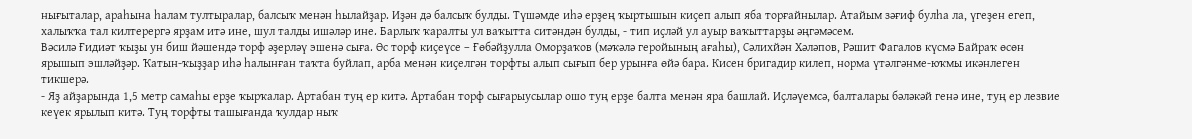нығыталар, араһына һалам тултыралар, балсыҡ менән һылайҙар. Иҙән дә балсыҡ булды. Түшәмде иһә ерҙең ҡыртышын киҫеп алып яба торғайнылар. Атайым зәғиф булһа ла, үгеҙен егеп, халыҡҡа тал килтерергә ярҙам итә ине, шул талды ишәләр ине. Барлыҡ ҡаралты ул ваҡытта ситәндән булды, - тип иҫләй ул ауыр ваҡыттарҙы әңгәмәсем.
Вәсилә Ғидиәт ҡыҙы ун биш йәшендә торф әҙерләү эшенә сыға. Өс торф киҫеүсе – Ғөбәйҙулла Оморҙаҡов (мәҡәлә геройының ағаһы), Сәлихйән Хәләпов, Рәшит Фагалов күсмә Байраҡ өсөн ярышып эшләйҙәр. Ҡатын-ҡыҙҙар иһә һалынған таҡта буйлап, арба менән киҫелгән торфты алып сығып бер урынға өйә бара. Кисен бригадир килеп, норма үтәлгәнме-юҡмы икәнлеген тикшерә.
- Яҙ айҙарында 1,5 метр самаһы ерҙе ҡырҡалар. Артабан туң ер китә. Артабан торф сығарыусылар ошо туң ерҙе балта менән яра башлай. Иҫләүемсә, балталары бәләкәй генә ине, туң ер лезвие кеүек ярылып китә. Туң торфты ташығанда ҡулдар ныҡ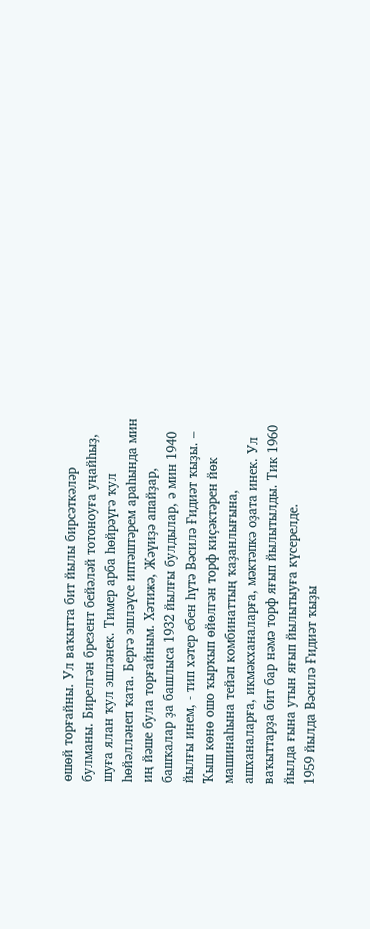өшөй торғайны. Ул ваҡытта бит йылы бирсәткәләр булманы. Бирелгән брезент бейәләй тотоноуға уңайһыҙ, шуға ялан ҡул эшләнек. Тимер арба һөйрәүгә ҡул һөйәлләнеп ҡата. Бергә эшләүсе иптәштәрем араһында мин иң йәше була торғайным. Хәтижә, Жәүиҙә апайҙар, башҡалар ҙа башлыса 1932 йылғы булдылар, ә мин 1940 йылғы инем, - тип хәтер ебен һүтә Вәсилә Ғидиәт ҡыҙы. – Ҡыш көнө ошо ҡырҡып өйөлгән торф киҫәктәрен йөк машинаһына тейәп комбинаттың ҡаҙанлығына, ашханаларға, икмәкханаларға, мәктәпкә оҙата инек. Ул ваҡыттарҙа бит бар нәмә торф яғып йылытылды. Тик 1960 йылда ғына утын яғып йылытыуға күсерелде.
1959 йылда Вәсилә Ғидиәт ҡыҙы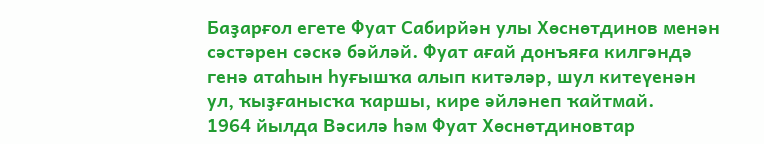Баҙарғол егете Фуат Сабирйән улы Хөснөтдинов менән сәстәрен сәскә бәйләй. Фуат ағай донъяға килгәндә генә атаһын һуғышҡа алып китәләр, шул китеүенән ул, ҡыҙғанысҡа ҡаршы, кире әйләнеп ҡайтмай.
1964 йылда Вәсилә һәм Фуат Хөснөтдиновтар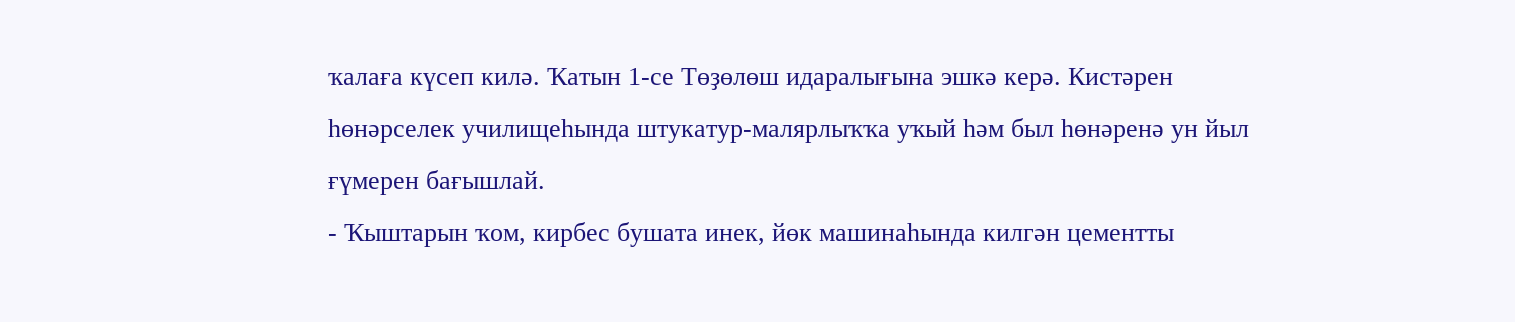ҡалаға күсеп килә. Ҡатын 1-се Төҙөлөш идаралығына эшкә керә. Кистәрен һөнәрселек училищеһында штукатур-малярлыҡҡа уҡый һәм был һөнәренә ун йыл ғүмерен бағышлай.
- Ҡыштарын ҡом, кирбес бушата инек, йөк машинаһында килгән цементты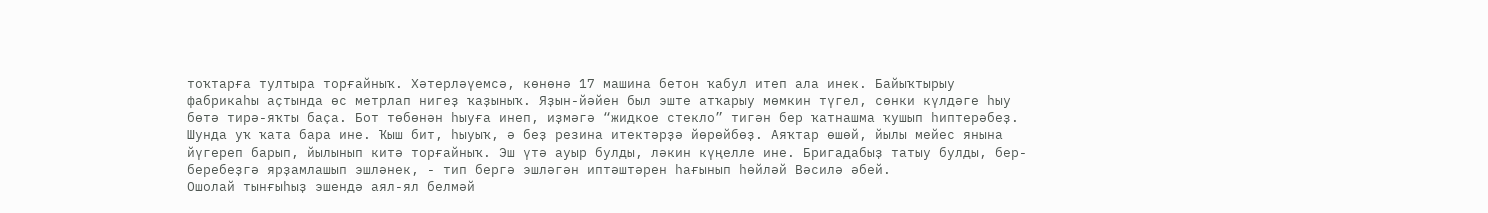тоҡтарға тултыра торғайныҡ. Хәтерләүемсә, көнөнә 17 машина бетон ҡабул итеп ала инек. Байыҡтырыу фабрикаһы аҫтында өс метрлап нигеҙ ҡаҙыныҡ. Яҙын-йәйен был эште атҡарыу мөмкин түгел, сөнки күлдәге һыу бөтә тирә-яҡты баҫа. Бот төбөнән һыуға инеп, иҙмәгә “жидкое стекло” тигән бер ҡатнашма ҡушып һиптерәбеҙ. Шунда уҡ ҡата бара ине. Ҡыш бит, һыуыҡ, ә беҙ резина итектәрҙә йөрөйбөҙ. Аяҡтар өшөй, йылы мейес янына йүгереп барып, йылынып китә торғайныҡ. Эш үтә ауыр булды, ләкин күңелле ине. Бригадабыҙ татыу булды, бер-беребеҙгә ярҙамлашып эшләнек, - тип бергә эшләгән иптәштәрен һағынып һөйләй Вәсилә әбей.
Ошолай тынғыһыҙ эшендә аял-ял белмәй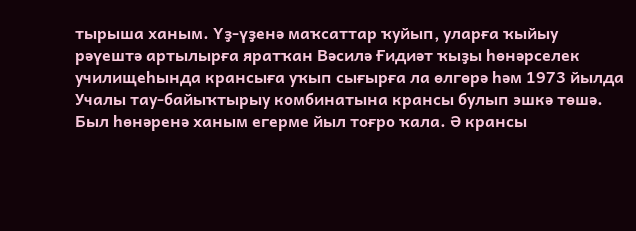тырыша ханым. Үҙ-үҙенә маҡсаттар ҡуйып, уларға ҡыйыу рәүештә артылырға яратҡан Вәсилә Ғидиәт ҡыҙы һөнәрселек училищеһында крансыға уҡып сығырға ла өлгөрә һәм 1973 йылда Учалы тау-байыҡтырыу комбинатына крансы булып эшкә төшә. Был һөнәренә ханым егерме йыл тоғро ҡала. Ә крансы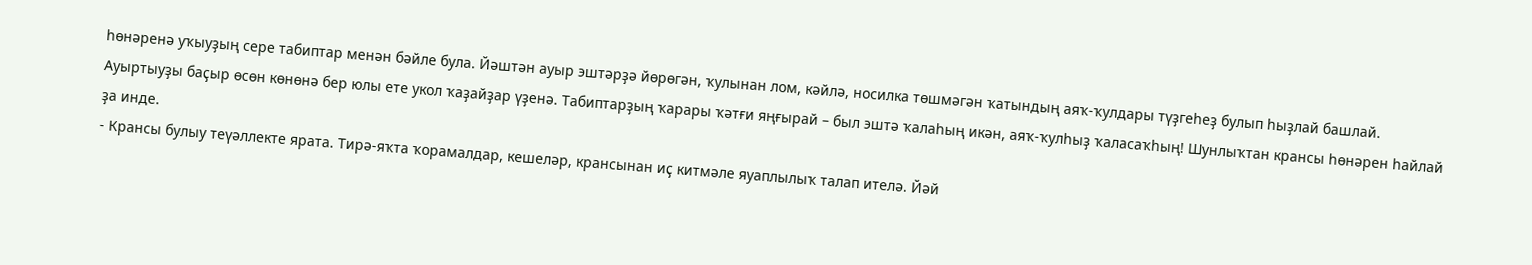һөнәренә уҡыуҙың сере табиптар менән бәйле була. Йәштән ауыр эштәрҙә йөрөгән, ҡулынан лом, кәйлә, носилка төшмәгән ҡатындың аяҡ-ҡулдары түҙгеһеҙ булып һыҙлай башлай. Ауыртыуҙы баҫыр өсөн көнөнә бер юлы ете укол ҡаҙайҙар үҙенә. Табиптарҙың ҡарары ҡәтғи яңғырай – был эштә ҡалаһың икән, аяҡ-ҡулһыҙ ҡаласаҡһың! Шунлыҡтан крансы һөнәрен һайлай ҙа инде.
- Крансы булыу теүәллекте ярата. Тирә-яҡта ҡорамалдар, кешеләр, крансынан иҫ китмәле яуаплылыҡ талап ителә. Йәй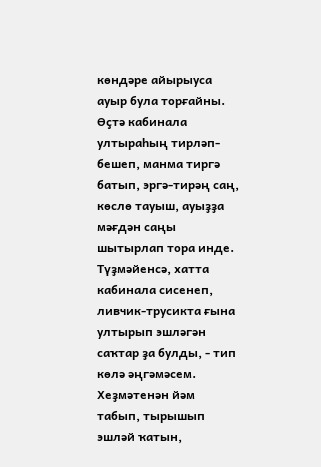көндәре айырыуса ауыр була торғайны. Өҫтә кабинала ултыраһың тирләп-бешеп, манма тиргә батып, эргә-тирәң саң, көслө тауыш, ауыҙҙа мәғдән саңы шытырлап тора инде. Түҙмәйенсә, хатта кабинала сисенеп, ливчик-трусикта ғына ултырып эшләгән саҡтар ҙа булды, - тип көлә әңгәмәсем.
Хеҙмәтенән йәм табып, тырышып эшләй ҡатын,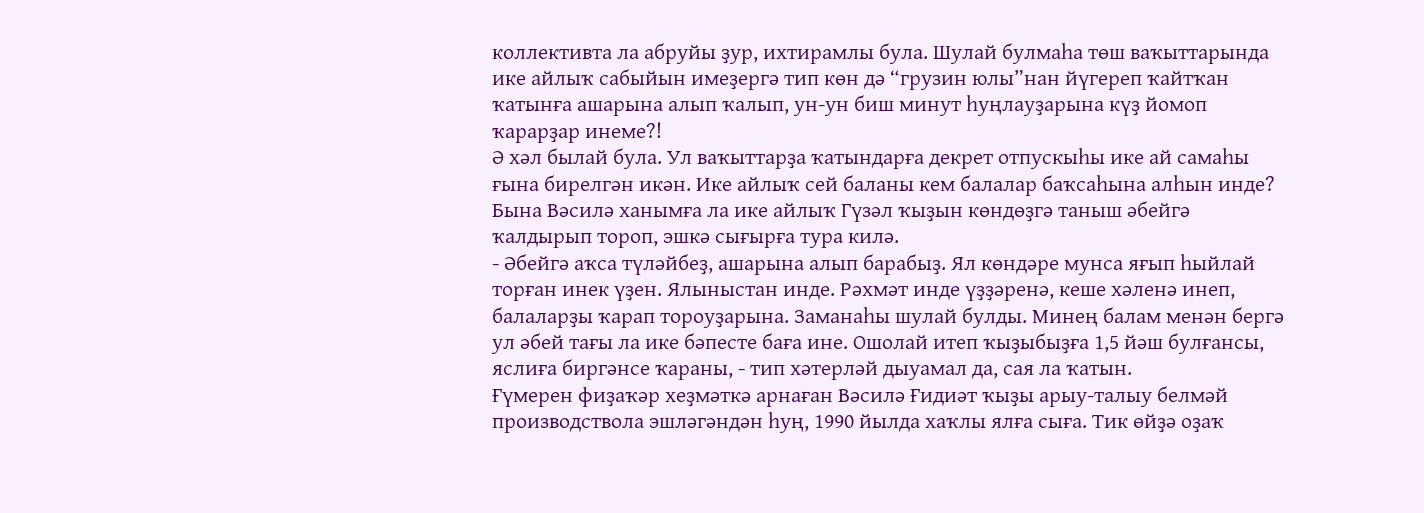коллективта ла абруйы ҙур, ихтирамлы була. Шулай булмаһа төш ваҡыттарында ике айлыҡ сабыйын имеҙергә тип көн дә “грузин юлы”нан йүгереп ҡайтҡан ҡатынға ашарына алып ҡалып, ун-ун биш минут һуңлауҙарына күҙ йомоп ҡарарҙар инеме?!
Ә хәл былай була. Ул ваҡыттарҙа ҡатындарға декрет отпускыһы ике ай самаһы ғына бирелгән икән. Ике айлыҡ сей баланы кем балалар баҡсаһына алһын инде? Бына Вәсилә ханымға ла ике айлыҡ Гүзәл ҡыҙын көндөҙгә таныш әбейгә ҡалдырып тороп, эшкә сығырға тура килә.
- Әбейгә аҡса түләйбеҙ, ашарына алып барабыҙ. Ял көндәре мунса яғып һыйлай торған инек үҙен. Ялыныстан инде. Рәхмәт инде үҙҙәренә, кеше хәленә инеп, балаларҙы ҡарап тороуҙарына. Заманаһы шулай булды. Минең балам менән бергә ул әбей тағы ла ике бәпесте баға ине. Ошолай итеп ҡыҙыбыҙға 1,5 йәш булғансы, яслиға биргәнсе ҡараны, - тип хәтерләй дыуамал да, сая ла ҡатын.
Ғүмерен фиҙаҡәр хеҙмәткә арнаған Вәсилә Ғидиәт ҡыҙы арыу-талыу белмәй производствола эшләгәндән һуң, 1990 йылда хаҡлы ялға сыға. Тик өйҙә оҙаҡ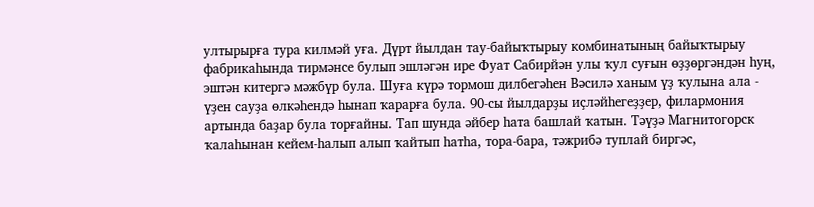ултырырға тура килмәй уға. Дүрт йылдан тау-байыҡтырыу комбинатының байыҡтырыу фабрикаһында тирмәнсе булып эшләгән ире Фуат Сабирйән улы ҡул суғын өҙҙөргәндән һуң, эштән китергә мәжбүр була. Шуға күрә тормош дилбегәһен Вәсилә ханым үҙ ҡулына ала - үҙен сауҙа өлкәһендә һынап ҡарарға була. 90-сы йылдарҙы иҫләйһегеҙҙер, филармония артында баҙар була торғайны. Тап шунда әйбер һата башлай ҡатын. Тәүҙә Магнитогорск ҡалаһынан кейем-һалып алып ҡайтып һатһа, тора-бара, тәжрибә туплай биргәс,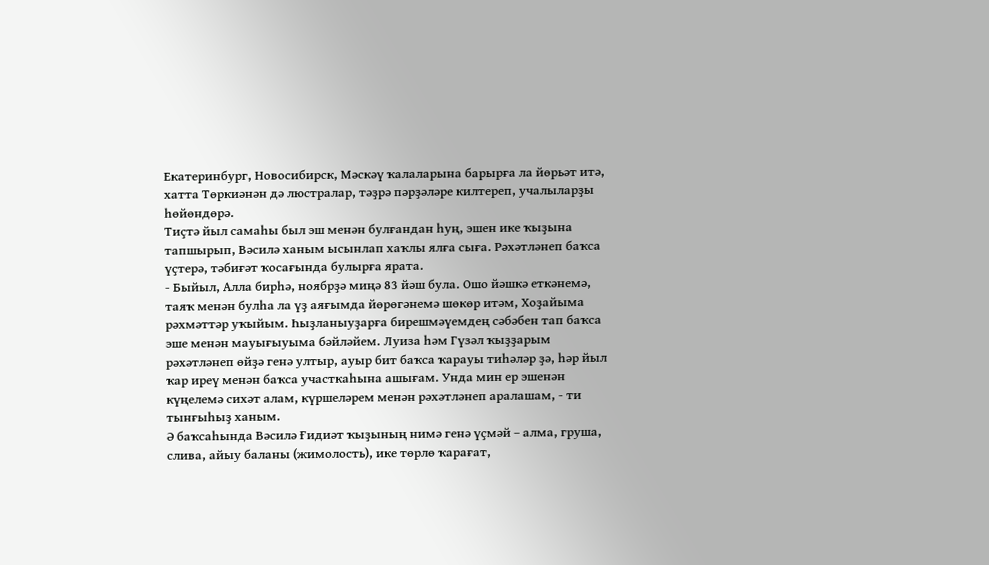Екатеринбург, Новосибирск, Мәскәү ҡалаларына барырға ла йөрьәт итә, хатта Төркиәнән дә люстралар, тәҙрә пәрҙәләре килтереп, учалыларҙы һөйөндөрә.
Тиҫтә йыл самаһы был эш менән булғандан һуң, эшен ике ҡыҙына тапшырып, Вәсилә ханым ысынлап хаҡлы ялға сыға. Рәхәтләнеп баҡса үҫтерә, тәбиғәт ҡосағында булырға ярата.
- Быйыл, Алла бирһә, ноябрҙә миңә 83 йәш була. Ошо йәшкә еткәнемә, таяҡ менән булһа ла үҙ аяғымда йөрөгәнемә шөкөр итәм, Хоҙайыма рәхмәттәр уҡыйым. Һыҙланыуҙарға бирешмәүемдең сәбәбен тап баҡса эше менән мауығыуыма бәйләйем. Луиза һәм Гүзәл ҡыҙҙарым рәхәтләнеп өйҙә генә ултыр, ауыр бит баҡса ҡарауы тиһәләр ҙә, һәр йыл ҡар иреү менән баҡса участкаһына ашығам. Унда мин ер эшенән күңелемә сихәт алам, күршеләрем менән рәхәтләнеп аралашам, - ти тынғыһыҙ ханым.
Ә баҡсаһында Вәсилә Ғидиәт ҡыҙының нимә генә үҫмәй – алма, груша, слива, айыу баланы (жимолость), ике төрлө ҡарағат,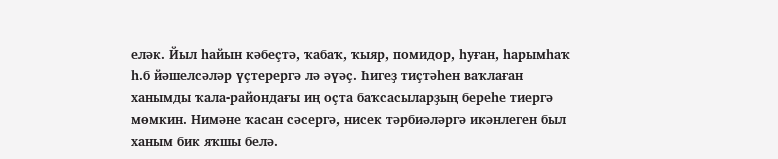еләк. Йыл һайын кәбеҫтә, ҡабаҡ, ҡыяр, помидор, һуған, һарымһаҡ һ.б йәшелсәләр үҫтерергә лә әүәҫ. Һигеҙ тиҫтәһен ваҡлаған ханымды ҡала-райондағы иң оҫта баҡсасыларҙың береһе тиергә мөмкин. Нимәне ҡасан сәсергә, нисек тәрбиәләргә икәнлеген был ханым бик яҡшы белә.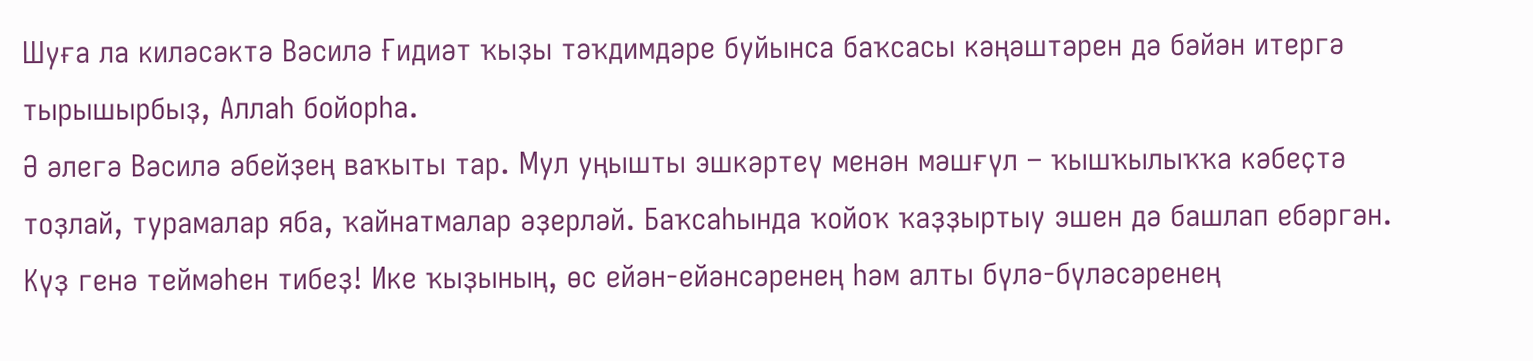Шуға ла киләсәктә Вәсилә Ғидиәт ҡыҙы тәҡдимдәре буйынса баҡсасы кәңәштәрен дә бәйән итергә тырышырбыҙ, Аллаһ бойорһа.
Ә әлегә Вәсилә әбейҙең ваҡыты тар. Мул уңышты эшкәртеү менән мәшғүл – ҡышҡылыҡҡа кәбеҫтә тоҙлай, турамалар яба, ҡайнатмалар әҙерләй. Баҡсаһында ҡойоҡ ҡаҙҙыртыу эшен дә башлап ебәргән. Күҙ генә теймәһен тибеҙ! Ике ҡыҙының, өс ейән-ейәнсәренең һәм алты бүлә-бүләсәренең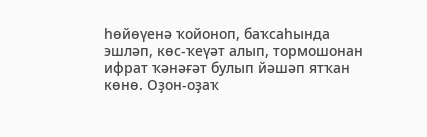һөйөүенә ҡойоноп, баҡсаһында эшләп, көс-ҡеүәт алып, тормошонан ифрат ҡәнәғәт булып йәшәп ятҡан көнө. Оҙон-оҙаҡ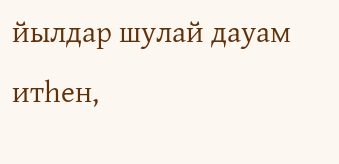йылдар шулай дауам итһен,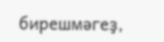бирешмәгеҙ,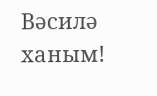Вәсилә ханым!